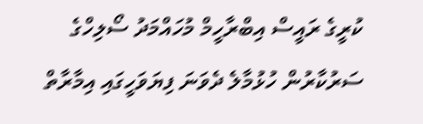ކުރީގެ ރައީސް އިބްރާހީމް މުހައްމަދު ސޯލިހްގެ ސަރުކާރުން ހުޅުމާލެ ދެވަނަ ފިޔަވަހީގައި އިމާރާތް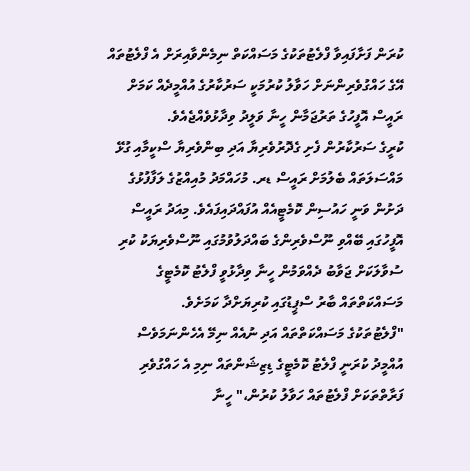ކުރަން ފަށާފައިވާ ފްލެޓުތަކުގެ މަސައްކަތް ނިމެންވާއިރަށް އެ ފްލެޓުތައް އޭގެ ހައްގުވެރިންނަށް ހަވާލު ކުރުމަކީ ސަރުކާރުގެ އުއްމީދެއް ކަމަށް ރައީސް އޮފީހުގެ ތަރުޖަމާން ހީނާ ވަލީދު ވިދާޅުވެއްޖެއެވެ.
ކުރީގެ ސަރުކާރުން ފެށި ގެދޮރުވެރިޔާ އަދި ބިންވެރިޔާ ސްކީމާއި ގުޅޭ މައްސަލަތައް ބެލުމަށް ރައީސް ޑރ. މުހައްމަދު މުއިއްޒުގެ ލަފާފުޅުގެ ދަށުން ވަނީ ހައުސިން ކޮމެޓީއެއް އުފައްދައިފައެވެ. މިއަދު ރައީސް އޮފީހުގައި ބޭއްވި ނޫސްވެރިންގެ ބައްދަލުވުމުގައި ނޫސްވެރިޔަކު ކުރި ސުވާލަކަށް ޖަވާބު ދެއްވަމުން ހީނާ ވިދާޅުވީ ފްލެޓު ކޮމެޓީގެ މަސައްކަތްތައް ބާރު ސްޕީޑުގައި ކުރިޔަށްދާ ކަމަށެވެ.
"ފްލެޓުތަކުގެ މަސައްކަތްތައް އަދި ނުއެއް ނިމޭ އެހެންނަމަވެސް އުއްމީދު ކުރަނީ ފްލެޓު ކޮމެޓީގެ ޑިޒިޝަންތައް ނިމި އެ ހައްގުވެރި ފަރާތްތަކަށް ފްލެޓުތައް ހަވާލު ކުރުން،" ހީނާ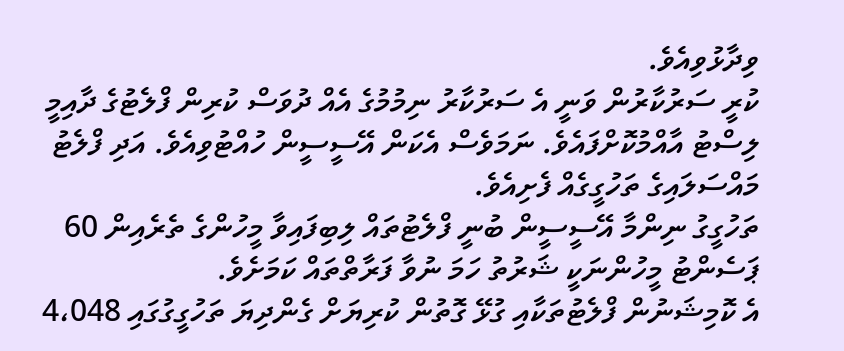ވިދާޅުވިއެވެ.
ކުރީ ސަރުކާރުން ވަނީ އެ ސަރުކާރު ނިމުމުގެ އެއް ދުވަސް ކުރިން ފްލެޓުގެ ދާއިމީ ލިސްޓު އާއްމުކޮށްފައެވެ. ނަމަވެސް އެކަން އޭސީސީން ހުއްޓުވިއެވެ. އަދި ފްލެޓު މައްސަލައިގެ ތަހުގީގެއް ފެށިއެވެ.
ތަހުގީގު ނިންމާ އޭސީސީން ބުނީ ފްލެޓުތައް ލިބިފައިވާ މީހުންގެ ތެރެއިން 60 ޕަސެންޓު މީހުންނަކީ ޝަރުތު ހަމަ ނުވާ ފަރާތްތައް ކަމަށެވެ.
އެ ކޮމިޝަނުން ފްލެޓުތަކާއި ގުޅޭ ގޮތުން ކުރިޔަށް ގެންދިޔަ ތަހުގީގުގައި 4،048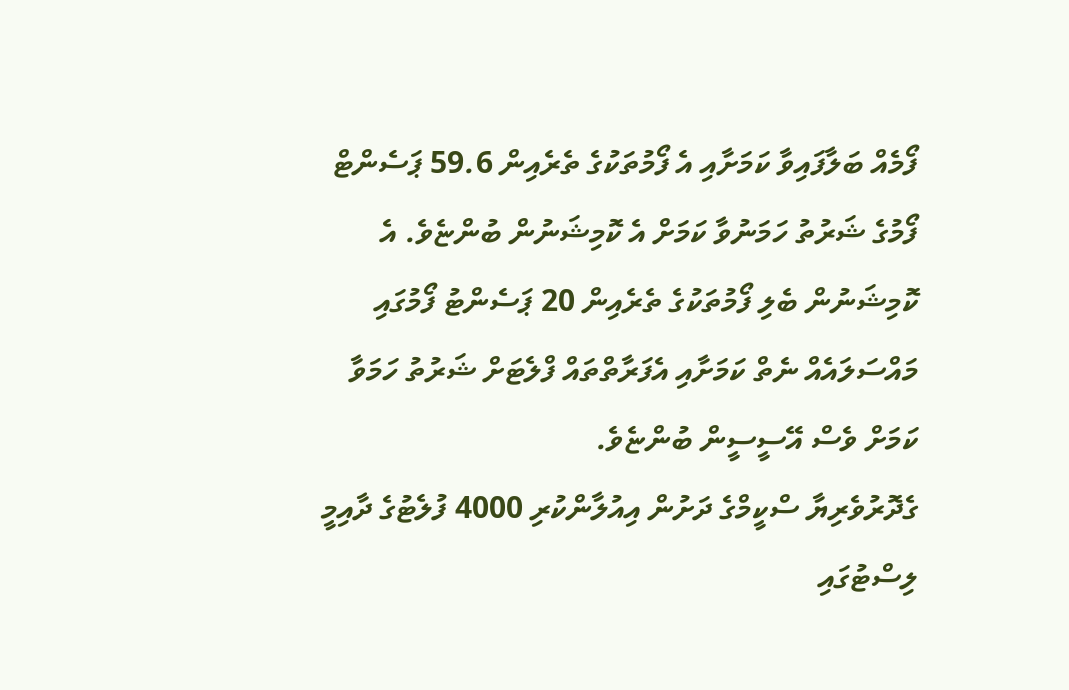ފޯމެއް ބަލާފައިވާ ކަމަށާއި އެ ފޯމުތަކުގެ ތެރެއިން 59.6 ޕަސެންޓް ފޯމުގެ ޝަރުތު ހަމަނުވާ ކަމަށް އެ ކޮމިޝަނުން ބުންޏެވެ. އެ ކޮމިޝަނުން ބެލި ފޯމުތަކުގެ ތެރެއިން 20 ޕަސެންޓު ފޯމުގައި މައްސަލައެއް ނެތް ކަމަށާއި އެފަރާތްތައް ފްލެޓަށް ޝަރުތު ހަމަވާ ކަމަށް ވެސް އޭސީސީން ބުންޏެވެ.
ގެދޮރުވެރިޔާ ސްކީމްގެ ދަށުން އިއުލާންކުރި 4000 ފުލެޓުގެ ދާއިމީ ލިސްޓުގައި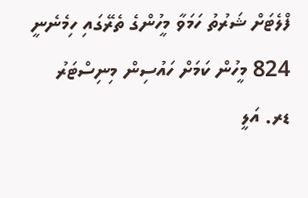ފްލެޓަށް ޝަރުތު ހަމަވާ މީހުންގެ ތެރޭގައި ހިމެނެނީ 824 މީހުން ކަމަށް ހައުސިން މިނިސްޓަރު ޑރ. އަލީ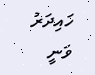ހައިދަރު ވަނީ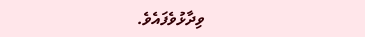ވިދާޅުވެފައެވެ.